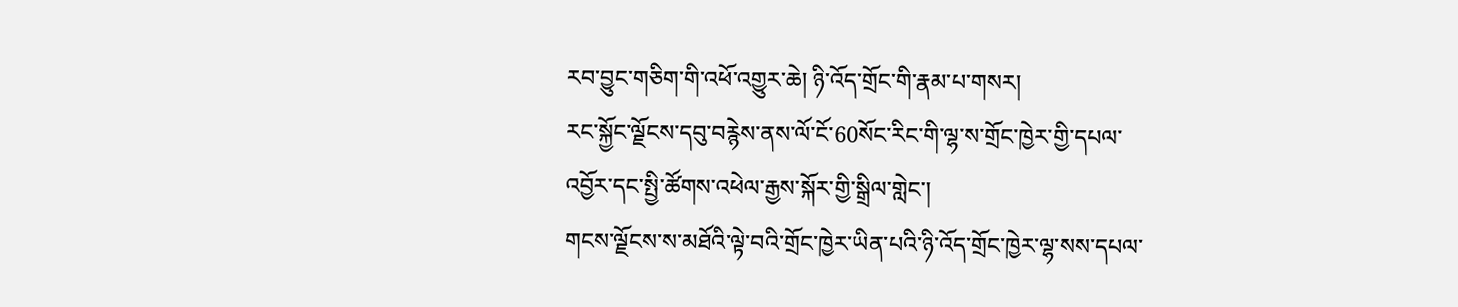རབ་བྱུང་གཅིག་གི་འཕོ་འགྱུར་ཆེ། ཉི་འོད་གྲོང་གི་རྣམ་པ་གསར།
རང་སྐྱོང་ལྗོངས་དབུ་བརྙེས་ནས་ལོ་ངོ་60སོང་རིང་གི་ལྷ་ས་གྲོང་ཁྱེར་གྱི་དཔལ་འབྱོར་དང་སྤྱི་ཚོགས་འཕེལ་རྒྱས་སྐོར་གྱི་སྒྲིལ་གླེང་།
གངས་ལྗོངས་ས་མཐོའི་ལྟེ་བའི་གྲོང་ཁྱེར་ཡིན་པའི་ཉི་འོད་གྲོང་ཁྱེར་ལྷ་སས་དཔལ་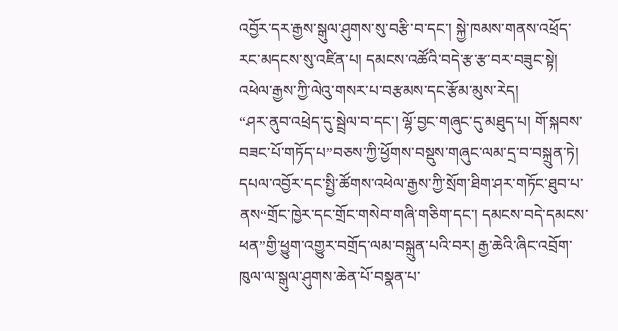འབྱོར་དར་རྒྱས་སྒུལ་ཤུགས་སུ་བརྩི་བ་དང་། སྐྱེ་ཁམས་གནས་འཕྲོད་རང་མདངས་སུ་འཛིན་པ། དམངས་འཚོའི་བདེ་རྩ་རྩ་བར་བཟུང་སྟེ། འཕེལ་རྒྱས་ཀྱི་ལེའུ་གསར་པ་བརྩམས་དང་རྩོམ་མུས་རེད།
“ཤར་ནུབ་འཕྲེད་དུ་སྦྲེལ་བ་དང་། ལྷོ་བྱང་གཞུང་དུ་མཐུད་པ། གོ་སྐབས་བཟང་པོ་གཏོད་པ”བཅས་ཀྱི་ཕྱོགས་བསྡུས་གཞུང་ལམ་དྲ་བ་བསྐྲུན་ཏེ། དཔལ་འབྱོར་དང་སྤྱི་ཚོགས་འཕེལ་རྒྱས་ཀྱི་སྲོག་ཐིག་ཤར་གཏོང་ཐུབ་པ་ནས“གྲོང་ཁྱེར་དང་གྲོང་གསེབ་གཞི་གཅིག་དང་། དམངས་བདེ་དམངས་ཕན”གྱི་ཕྱུག་འགྱུར་བགྲོད་ལམ་བསྐྲུན་པའི་བར། རྒྱ་ཆེའི་ཞིང་འབྲོག་ཁུལ་ལ་སྒུལ་ཤུགས་ཆེན་པོ་བསྣན་པ་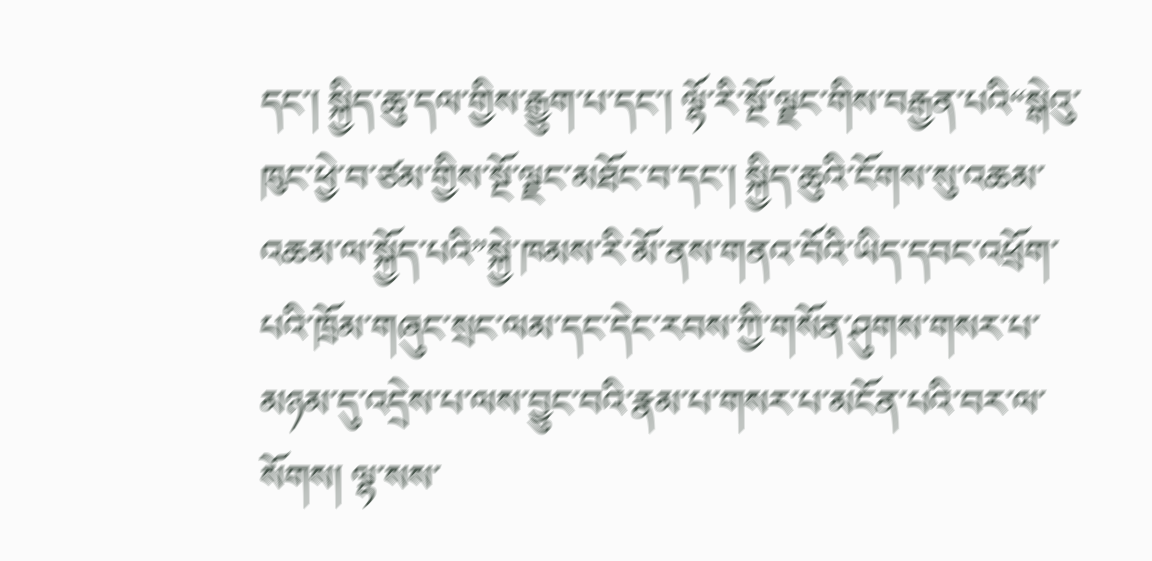དང་། སྐྱིད་ཆུ་དལ་གྱིས་རྒྱུག་པ་དང་། ལྷོ་རི་སྔོ་ལྗང་གིས་བརྒྱན་པའི“སྒེའུ་ཁུང་ཕྱེ་བ་ཙམ་གྱིས་སྔོ་ལྗང་མཐོང་བ་དང་། སྐྱིད་ཆུའི་ངོགས་སུ་འཆམ་འཆམ་ལ་སྐྱོད་པའི”སྐྱེ་ཁམས་རི་མོ་ནས་གནའ་བོའི་ཡིད་དབང་འཕྲོག་པའི་ཁྲོམ་གཞུང་སྲང་ལམ་དང་དེང་རབས་ཀྱི་གསོན་ཤུགས་གསར་པ་མཉམ་དུ་འདྲེས་པ་ལས་བྱུང་བའི་རྣམ་པ་གསར་པ་མངོན་པའི་བར་ལ་སོགས། ལྷ་སས་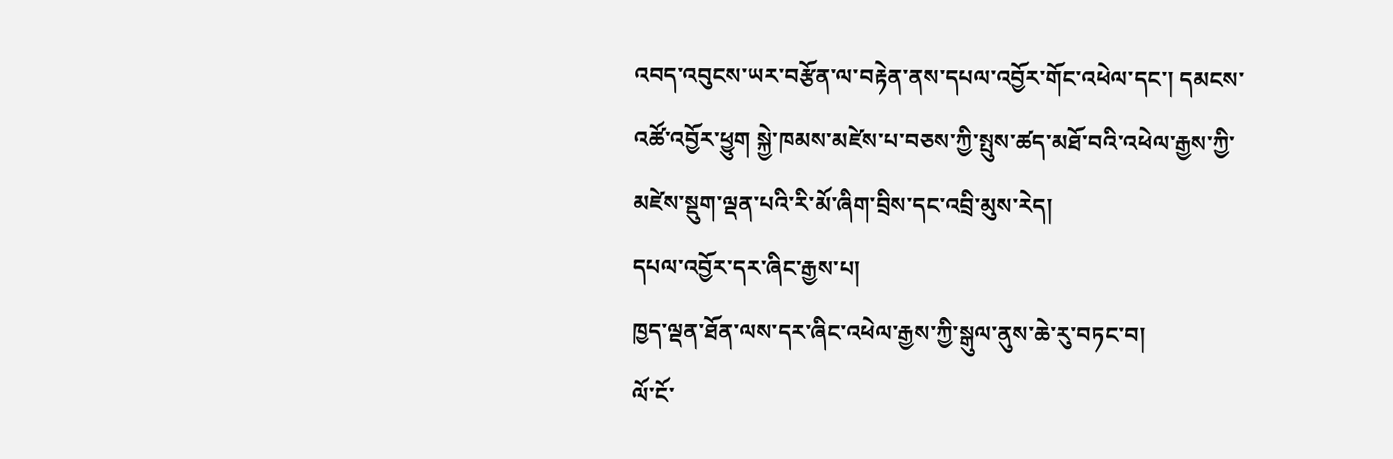འབད་འབུངས་ཡར་བརྩོན་ལ་བརྟེན་ནས་དཔལ་འབྱོར་གོང་འཕེལ་དང་། དམངས་འཚོ་འབྱོར་ཕྱུག སྐྱེ་ཁམས་མཛེས་པ་བཅས་ཀྱི་སྤུས་ཚད་མཐོ་བའི་འཕེལ་རྒྱས་ཀྱི་མཛེས་སྡུག་ལྡན་པའི་རི་མོ་ཞིག་བྲིས་དང་འབྲི་མུས་རེད།
དཔལ་འབྱོར་དར་ཞིང་རྒྱས་པ།
ཁྱད་ལྡན་ཐོན་ལས་དར་ཞིང་འཕེལ་རྒྱས་ཀྱི་སྒུལ་ནུས་ཆེ་རུ་བཏང་བ།
ལོ་ངོ་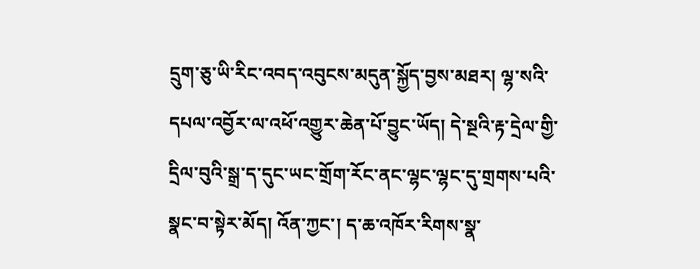དྲུག་ཅུ་ཡི་རིང་འབད་འབུངས་མདུན་སྐྱོད་བྱས་མཐར། ལྷ་སའི་དཔལ་འབྱོར་ལ་འཕོ་འགྱུར་ཆེན་པོ་བྱུང་ཡོད། དེ་སྔའི་རྟ་དྲེལ་གྱི་དྲིལ་བུའི་སྒྲ་ད་དུང་ཡང་གྲོག་རོང་ནང་ལྷང་ལྷང་དུ་གྲགས་པའི་སྣང་བ་སྟེར་མོད། འོན་ཀྱང་། ད་ཆ་འཁོར་རིགས་སྣ་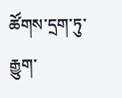ཚོགས་དྲག་ཏུ་རྒྱུག་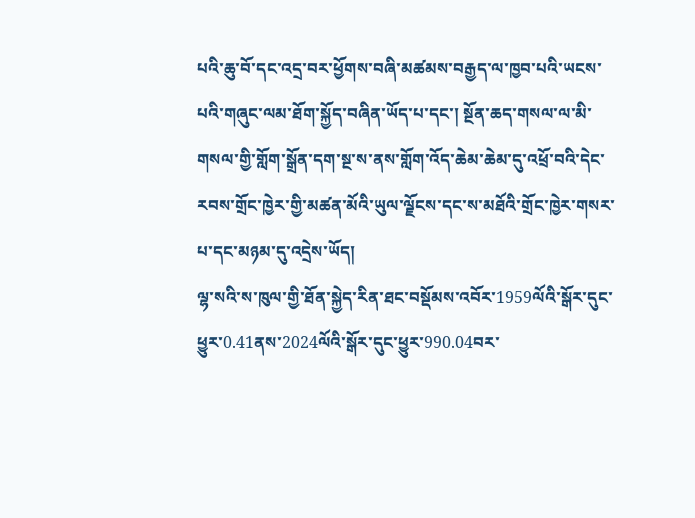པའི་ཆུ་བོ་དང་འདྲ་བར་ཕྱོགས་བཞི་མཚམས་བརྒྱད་ལ་ཁྱབ་པའི་ཡངས་པའི་གཞུང་ལམ་ཐོག་སྐྱོད་བཞིན་ཡོད་པ་དང་། སྔོན་ཆད་གསལ་ལ་མི་གསལ་གྱི་གློག་སྒྲོན་དག་སྔ་ས་ནས་གློག་འོད་ཆེམ་ཆེམ་དུ་འཕྲོ་བའི་དེང་རབས་གྲོང་ཁྱེར་གྱི་མཚན་མོའི་ཡུལ་ལྗོངས་དང་ས་མཐོའི་གྲོང་ཁྱེར་གསར་པ་དང་མཉམ་དུ་འདྲེས་ཡོད།
ལྷ་སའི་ས་ཁུལ་གྱི་ཐོན་སྐྱེད་རིན་ཐང་བསྡོམས་འབོར་1959ལོའི་སྒོར་དུང་ཕྱུར་0.41ནས་2024ལོའི་སྒོར་དུང་ཕྱུར་990.04བར་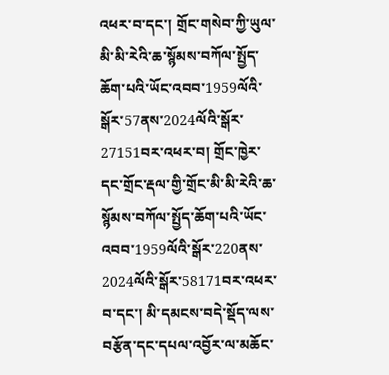འཕར་བ་དང་། གྲོང་གསེབ་ཀྱི་ཡུལ་མི་མི་རེའི་ཆ་སྙོམས་བཀོལ་སྤྱོད་ཆོག་པའི་ཡོང་འབབ་1959ལོའི་སྒོར་57ནས་2024ལོའི་སྒོར་27151བར་འཕར་བ། གྲོང་ཁྱེར་དང་གྲོང་རྡལ་གྱི་གྲོང་མི་མི་རེའི་ཆ་སྙོམས་བཀོལ་སྤྱོད་ཆོག་པའི་ཡོང་འབབ་1959ལོའི་སྒོར་220ནས་2024ལོའི་སྒོར་58171བར་འཕར་བ་དང་། མི་དམངས་བདེ་སྡོད་ལས་བརྩོན་དང་དཔལ་འབྱོར་ལ་མཆོང་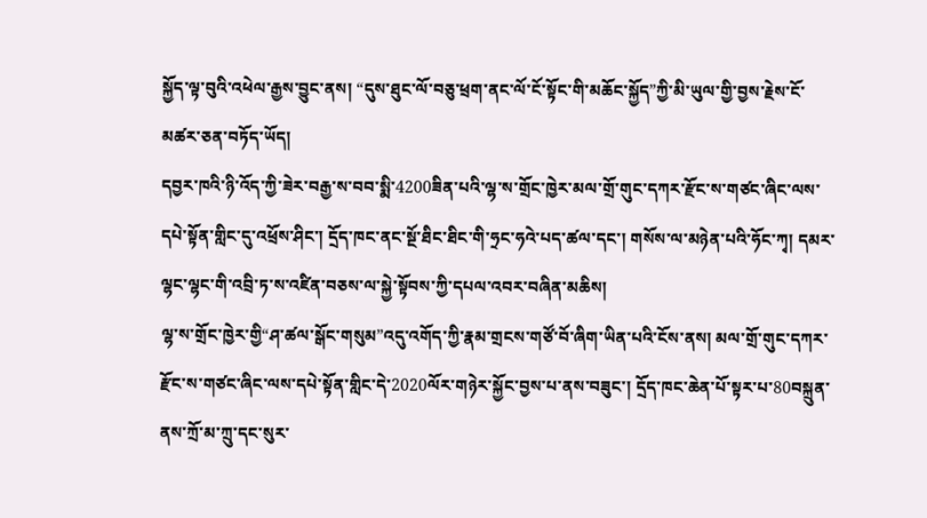སྐྱོད་ལྟ་བུའི་འཕེལ་རྒྱས་བྱུང་ནས། “དུས་ཐུང་ལོ་བཅུ་ཕྲག་ནང་ལོ་ངོ་སྟོང་གི་མཆོང་སྐྱོད”ཀྱི་མི་ཡུལ་གྱི་བྱས་རྗེས་ངོ་མཚར་ཅན་བཏོད་ཡོད།
དབྱར་ཁའི་ཉི་འོད་ཀྱི་ཟེར་བརྒྱ་ས་བབ་སྨི་4200ཟིན་པའི་ལྷ་ས་གྲོང་ཁྱེར་མལ་གྲོ་གུང་དཀར་རྫོང་ས་གཙང་ཞིང་ལས་དཔེ་སྟོན་གླིང་དུ་འཕྲོས་ཤིང་། དྲོད་ཁང་ནང་སྔོ་ཐིང་ཐིང་གི་ཧྲང་ཧའེ་པད་ཚལ་དང་། གསོས་ལ་མཉེན་པའི་ཧོང་ཀྭ། དམར་ལྷང་ལྷང་གི་འབྲི་ཏ་ས་འཛིན་བཅས་ལ་སྐྱེ་སྟོབས་ཀྱི་དཔལ་འབར་བཞིན་མཆིས།
ལྷ་ས་གྲོང་ཁྱེར་གྱི“ཤ་ཚལ་སྒོང་གསུམ”འདུ་འགོད་ཀྱི་རྣམ་གྲངས་གཙོ་བོ་ཞིག་ཡིན་པའི་ངོས་ནས། མལ་གྲོ་གུང་དཀར་རྫོང་ས་གཙང་ཞིང་ལས་དཔེ་སྟོན་གླིང་དེ་2020ལོར་གཉེར་སྐྱོང་བྱས་པ་ནས་བཟུང་། དྲོད་ཁང་ཆེན་པོ་སྟར་པ་80བསྐྲུན་ནས་ཀྲོ་མ་ཀྲུ་དང་སུར་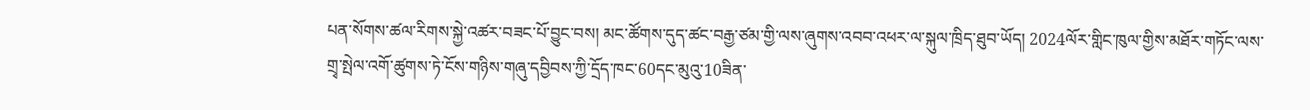པན་སོགས་ཚལ་རིགས་སྐྱེ་འཚར་བཟང་པོ་བྱུང་བས། མང་ཚོགས་དུད་ཚང་བརྒྱ་ཙམ་གྱི་ལས་ཞུགས་འབབ་འཕར་ལ་སྐུལ་ཁྲིད་ཐུབ་ཡོད། 2024ལོར་གླིང་ཁུལ་གྱིས་མཐོར་གཏོང་ལས་གྲྭ་སྤེལ་འགོ་ཚུགས་ཏེ་ངོས་གཉིས་གཞུ་དབྱིབས་ཀྱི་དྲོད་ཁང་60དང་མུའུ་10ཟིན་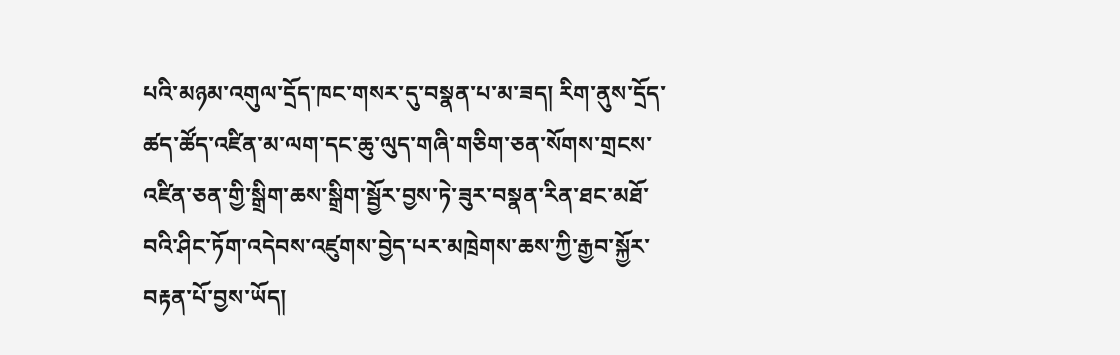པའི་མཉམ་འགུལ་དྲོད་ཁང་གསར་དུ་བསྣན་པ་མ་ཟད། རིག་ནུས་དྲོད་ཚད་ཚོད་འཛིན་མ་ལག་དང་ཆུ་ལུད་གཞི་གཅིག་ཅན་སོགས་གྲངས་འཛིན་ཅན་གྱི་སྒྲིག་ཆས་སྒྲིག་སྦྱོར་བྱས་ཏེ་ཟུར་བསྣན་རིན་ཐང་མཐོ་བའི་ཤིང་ཏོག་འདེབས་འཛུགས་བྱེད་པར་མཁྲེགས་ཆས་ཀྱི་རྒྱབ་སྐྱོར་བརྟན་པོ་བྱས་ཡོད།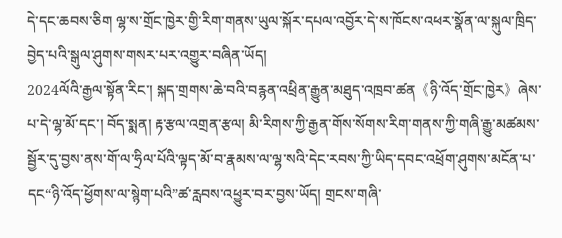དེ་དང་ཆབས་ཅིག ལྷ་ས་གྲོང་ཁྱེར་གྱི་རིག་གནས་ཡུལ་སྐོར་དཔལ་འབྱོར་དེ་ས་ཁོངས་འཕར་སྣོན་ལ་སྐུལ་ཁྲིད་བྱེད་པའི་སྒུལ་ཤུགས་གསར་པར་འགྱུར་བཞིན་ཡོད།
2024ལོའི་རྒྱལ་སྟོན་རིང་། སྐད་གྲགས་ཆེ་བའི་བརྙན་འཕྲིན་རྒྱུན་མཐུད་འཁྲབ་ཚན《ཉི་འོད་གྲོང་ཁྱེར》ཞེས་པ་དེ་ལྷ་མོ་དང་། བོད་སྨན། རྟ་རྩལ་འགྲན་རྩལ། མི་རིགས་ཀྱི་རྒྱན་གོས་སོགས་རིག་གནས་ཀྱི་གཞི་རྒྱུ་མཚམས་སྦྱོར་དུ་བྱས་ནས་གོ་ལ་ཧྲིལ་པོའི་ལྟད་མོ་བ་རྣམས་ལ་ལྷ་སའི་དེང་རབས་ཀྱི་ཡིད་དབང་འཕྲོག་ཤུགས་མངོན་པ་དང“ཉི་འོད་ཕྱོགས་ལ་སྙེག་པའི”ཚ་རླབས་འཕྱུར་བར་བྱས་ཡོད། གྲངས་གཞི་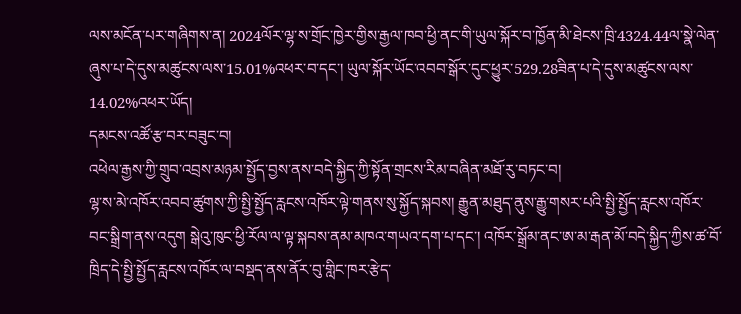ལས་མངོན་པར་གཞིགས་ན། 2024ལོར་ལྷ་ས་གྲོང་ཁྱེར་གྱིས་རྒྱལ་ཁབ་ཕྱི་ནང་གི་ཡུལ་སྐོར་བ་ཁྱོན་མི་ཐེངས་ཁྲི་4324.44ལ་སྣེ་ལེན་ཞུས་པ་དེ་དུས་མཚུངས་ལས་15.01%འཕར་བ་དང་། ཡུལ་སྐོར་ཡོང་འབབ་སྒོར་དུང་ཕྱུར་529.28ཟིན་པ་དེ་དུས་མཚུངས་ལས་14.02%འཕར་ཡོད།
དམངས་འཚོ་རྩ་བར་བཟུང་བ།
འཕེལ་རྒྱས་ཀྱི་གྲུབ་འབྲས་མཉམ་སྤྱོད་བྱས་ནས་བདེ་སྐྱིད་ཀྱི་སྟོན་གྲངས་རིམ་བཞིན་མཐོ་རུ་བཏང་བ།
ལྷ་ས་མེ་འཁོར་འབབ་ཚུགས་ཀྱི་སྤྱི་སྤྱོད་རླངས་འཁོར་ལྟེ་གནས་སུ་སྐྱོད་སྐབས། རྒྱུན་མཐུད་ནུས་རྒྱུ་གསར་པའི་སྤྱི་སྤྱོད་རླངས་འཁོར་བང་སྒྲིག་ནས་འདུག སྒེའུ་ཁུང་ཕྱི་རོལ་ལ་ལྟ་སྐབས་ནམ་མཁའ་གཡའ་དག་པ་དང་། འཁོར་སྒྲོམ་ནང་ཨ་མ་རྒན་མོ་བདེ་སྐྱིད་ཀྱིས་ཚ་བོ་ཁྲིད་དེ་སྤྱི་སྤྱོད་རླངས་འཁོར་ལ་བསྡད་ནས་ནོར་བུ་གླིང་ཁར་རྩེད་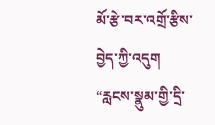མོ་རྩེ་བར་འགྲོ་རྩིས་བྱེད་ཀྱི་འདུག “རླངས་སྣུམ་གྱི་དྲི་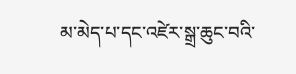མ་མེད་པ་དང་འཛེར་སྒྲ་ཆུང་བའི་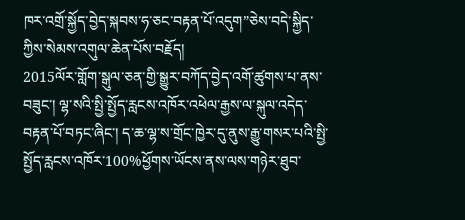ཁར་འགྲོ་སྐྱོད་བྱེད་སྐབས་ཧ་ཅང་བརྟན་པོ་འདུག”ཅེས་བདེ་སྐྱིད་ཀྱིས་སེམས་འགུལ་ཆེན་པོས་བརྗོད།
2015ལོར་གློག་སྒུལ་ཅན་གྱི་སྒྱུར་བཀོད་བྱེད་འགོ་ཚུགས་པ་ནས་བཟུང་། ལྷ་སའི་སྤྱི་སྤྱོད་རླངས་འཁོར་འཕེལ་རྒྱས་ལ་སྐུལ་འདེད་བརྟན་པོ་བཏང་ཞིང་། ད་ཆ་ལྷ་ས་གྲོང་ཁྱེར་དུ་ནུས་རྒྱུ་གསར་པའི་སྤྱི་སྤྱོད་རླངས་འཁོར་100%ཕྱོགས་ཡོངས་ནས་ལས་གཉེར་ཐུབ་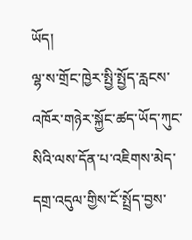ཡོད།
ལྷ་ས་གྲོང་ཁྱེར་སྤྱི་སྤྱོད་རླངས་འཁོར་གཉེར་སྐྱོང་ཚད་ཡོད་ཀུང་སིའི་ལས་དོན་པ་འཇིགས་མེད་དགྲ་འདུལ་གྱིས་ངོ་སྤྲོད་བྱས་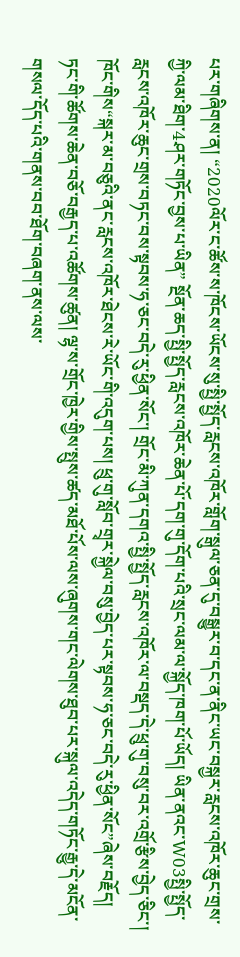པར་གཞིགས་ན། “2020ལོར་ང་ཚོས་ས་ཁོངས་ཡོངས་སུ་སྤྱི་སྤྱོད་རླངས་འཁོར་གློག་སྒུལ་ཅན་དུ་བསྒྱུར་བ་དང་ན་ནིང་ཡང་བསྐྱར་རླངས་འཁོར་ཆུང་གྲས་ཀྱི་ལམ་ཐིག་4ཤར་གཏོང་བྱས་པ་ཡིན” སྔོན་ཆད་སྤྱི་སྤྱོད་རླངས་འཁོར་ཆེན་པོ་དག་གུ་དོག་པའི་སྲང་ལམ་ལ་སྐྱོད་ཁག་པོ་ཡོད། ཡིན་ནའང་W03སྤྱི་སྤྱོད་རླངས་འཁོར་ཆུང་གྲས་བཏང་བས་སྟབས་ཧ་ཅང་བདེ་རུ་ཕྱིན་སོང་། གྲོང་མི་ཀུན་དགའ་སྤྱི་སྤྱོད་རླངས་འཁོར་ལ་བསྡད་དེ་ཕྲུ་གུ་བསུ་བར་འགྲོ་རྩིས་བྱེད་ཅིང་། ཁོང་གིས“སྐར་མ་བཅུའི་ནང་རླངས་འཁོར་ཐེངས་རེ་ཡོང་གི་འདུག་པས། ཕྲུ་གུ་སློབ་གྲྭར་སྐྱེལ་བསུ་བྱེད་པར་སྟབས་ཧ་ཅང་བདེ་རུ་ཕྱིན་སོང”ཞེས་བརྗོད།
ཏང་གི་ཚོགས་ཆེན་བཅོ་བརྒྱད་པ་འཚོགས་ཚུན། ལྷ་ས་གྲོང་ཁྱེར་གྱིས་སྤུས་ཚད་མཐོ་པོས་ལས་ཞུགས་གང་ལེགས་ཐུབ་པར་སྐུལ་འདེད་གཏོང་རྒྱུ་དེ་མངོན་གསལ་དོད་པའི་གནས་བབ་ཐོག་བཞག་ནས་ལས་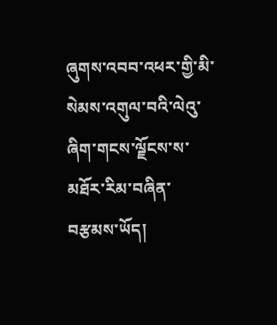ཞུགས་འབབ་འཕར་གྱི་མི་སེམས་འགུལ་བའི་ལེའུ་ཞིག་གངས་ལྗོངས་ས་མཐོར་རིམ་བཞིན་བརྩམས་ཡོད།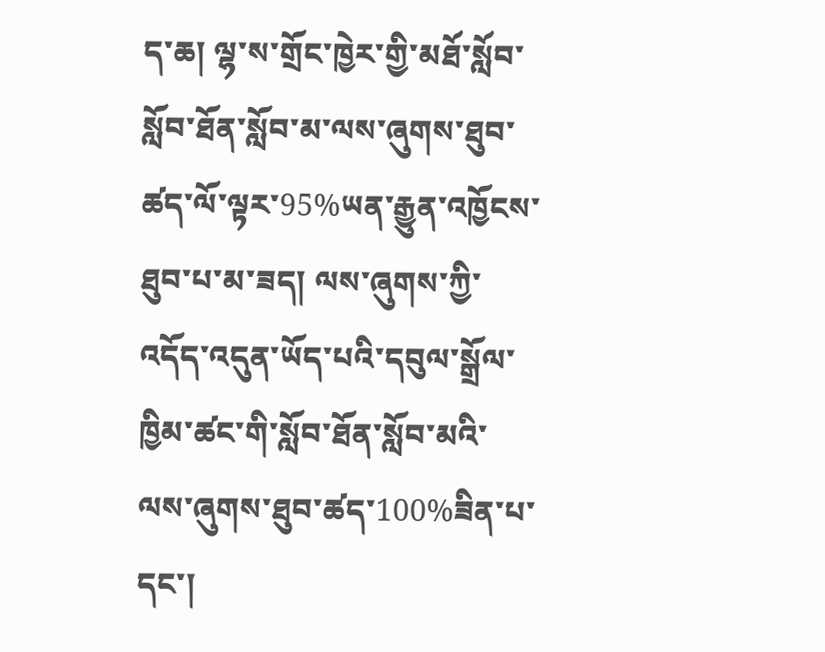ད་ཆ། ལྷ་ས་གྲོང་ཁྱེར་གྱི་མཐོ་སློབ་སློབ་ཐོན་སློབ་མ་ལས་ཞུགས་ཐུབ་ཚད་ལོ་ལྟར་95%ཡན་རྒྱུན་འཁྱོངས་ཐུབ་པ་མ་ཟད། ལས་ཞུགས་ཀྱི་འདོད་འདུན་ཡོད་པའི་དབུལ་སྒྲོལ་ཁྱིམ་ཚང་གི་སློབ་ཐོན་སློབ་མའི་ལས་ཞུགས་ཐུབ་ཚད་100%ཟིན་པ་དང་།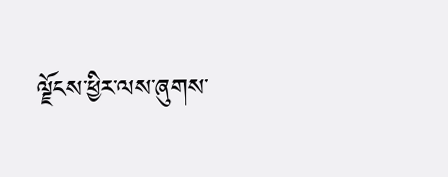ལྗོངས་ཕྱིར་ལས་ཞུགས་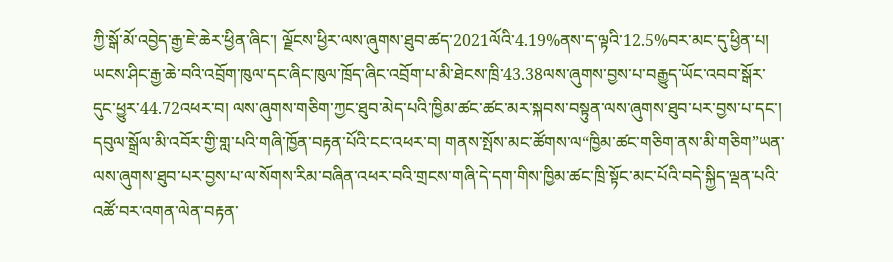ཀྱི་སྒོ་མོ་འབྱེད་རྒྱ་ཇེ་ཆེར་ཕྱིན་ཞིང་། ལྗོངས་ཕྱིར་ལས་ཞུགས་ཐུབ་ཚད་2021ལོའི་4.19%ནས་ད་ལྟའི་12.5%བར་མང་དུ་ཕྱིན་པ། ཡངས་ཤིང་རྒྱ་ཆེ་བའི་འབྲོག་ཁུལ་དང་ཞིང་ཁུལ་ཁྲོད་ཞིང་འབྲོག་པ་མི་ཐེངས་ཁྲི་43.38ལས་ཞུགས་བྱས་པ་བརྒྱུད་ཡོང་འབབ་སྒོར་དུང་ཕྱུར་44.72འཕར་བ། ལས་ཞུགས་གཅིག་ཀྱང་ཐུབ་མེད་པའི་ཁྱིམ་ཚང་ཚང་མར་སྐབས་བསྟུན་ལས་ཞུགས་ཐུབ་པར་བྱས་པ་དང་། དབུལ་སྒྲོལ་མི་འབོར་གྱི་གླ་པའི་གཞི་ཁྱོན་བརྟན་པོའི་ངང་འཕར་བ། གནས་སྤོས་མང་ཚོགས་ལ“ཁྱིམ་ཚང་གཅིག་ནས་མི་གཅིག”ཡན་ལས་ཞུགས་ཐུབ་པར་བྱས་པ་ལ་སོགས་རིམ་བཞིན་འཕར་བའི་གྲངས་གཞི་དེ་དག་གིས་ཁྱིམ་ཚང་ཁྲི་སྟོང་མང་པོའི་བདེ་སྐྱིད་ལྡན་པའི་འཚོ་བར་འགན་ལེན་བརྟན་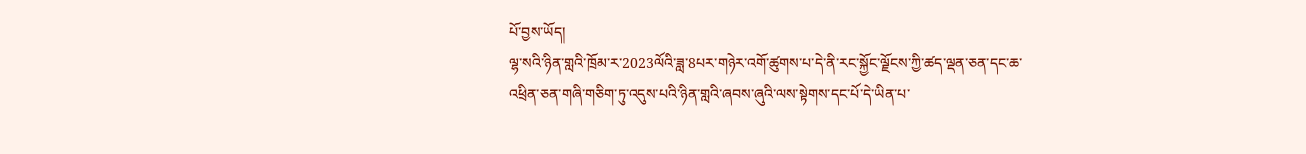པོ་བྱས་ཡོད།
ལྷ་སའི་ཉིན་གླའི་ཁྲོམ་ར་2023ལོའི་ཟླ་8པར་གཉེར་འགོ་ཚུགས་པ་དེ་ནི་རང་སྐྱོང་ལྗོངས་ཀྱི་ཚད་ལྡན་ཅན་དང་ཆ་འཕྲིན་ཅན་གཞི་གཅིག་ཏུ་འདུས་པའི་ཉིན་གླའི་ཞབས་ཞུའི་ལས་སྟེགས་དང་པོ་དེ་ཡིན་པ་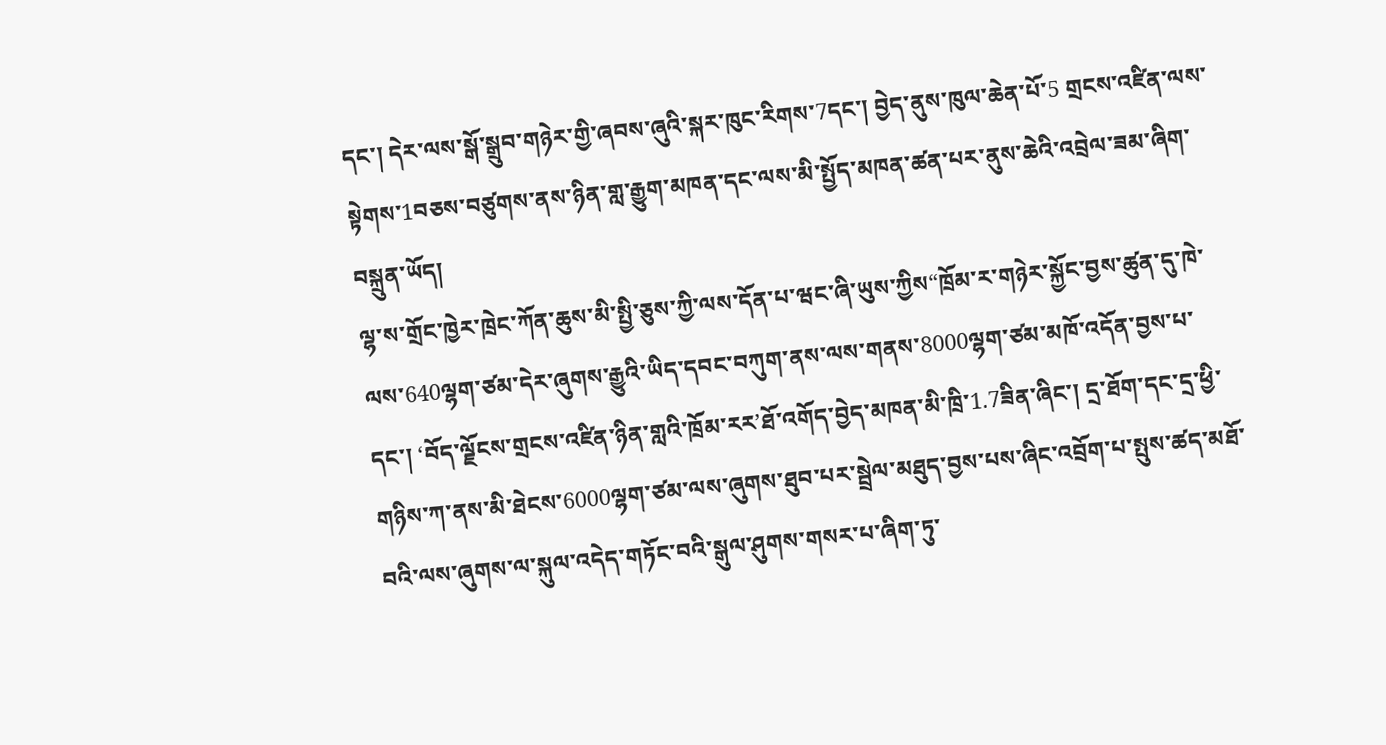དང་། དེར་ལས་སྒོ་སྒྲུབ་གཉེར་གྱི་ཞབས་ཞུའི་སྐར་ཁུང་རིགས་7དང་། བྱེད་ནུས་ཁུལ་ཆེན་པོ་5 གྲངས་འཛིན་ལས་སྟེགས་1བཅས་བཙུགས་ནས་ཉིན་གླ་རྒྱུག་མཁན་དང་ལས་མི་སྤྱོད་མཁན་ཚན་པར་ནུས་ཆེའི་འབྲེལ་ཟམ་ཞིག་བསྐྲུན་ཡོད།
ལྷ་ས་གྲོང་ཁྱེར་ཁྲེང་ཀོན་ཆུས་མི་སྤྱི་ཅུས་ཀྱི་ལས་དོན་པ་ཝང་ཞི་ཡུས་ཀྱིས“ཁྲོམ་ར་གཉེར་སྐྱོང་བྱས་ཚུན་དུ་ཁེ་ལས་640ལྷག་ཙམ་དེར་ཞུགས་རྒྱུའི་ཡིད་དབང་བཀུག་ནས་ལས་གནས་8000ལྷག་ཙམ་མཁོ་འདོན་བྱས་པ་དང་། ‘བོད་ལྗོངས་གྲངས་འཛིན་ཉིན་གླའི་ཁྲོམ་རར’ཐོ་འགོད་བྱེད་མཁན་མི་ཁྲི་1.7ཟིན་ཞིང་། དྲ་ཐོག་དང་དྲ་ཕྱི་གཉིས་ཀ་ནས་མི་ཐེངས་6000ལྷག་ཙམ་ལས་ཞུགས་ཐུབ་པར་སྦྲེལ་མཐུད་བྱས་པས་ཞིང་འབྲོག་པ་སྤུས་ཚད་མཐོ་བའི་ལས་ཞུགས་ལ་སྐུལ་འདེད་གཏོང་བའི་སྒུལ་ཤུགས་གསར་པ་ཞིག་ཏུ་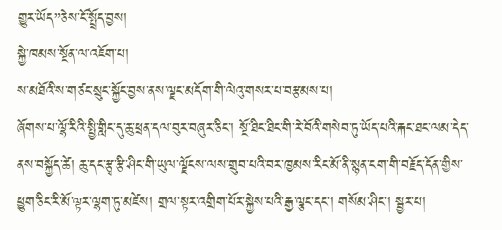གྱུར་ཡོད”ཅེས་ངོ་སྤྲོད་བྱས།
སྐྱེ་ཁམས་སྔོན་ལ་འཇོག་པ།
ས་མཐོའི་ས་གཙང་སྲུང་སྐྱོང་བྱས་ནས་ལྗང་མདོག་གི་ལེའུ་གསར་པ་བརྩམས་པ།
ཞོགས་པ་ལྷོ་རིའི་སྤྱི་གླིང་དུ་ཆུ་ཕྲན་དལ་བུར་བཞུར་ཅིང་། སྔོ་ཐིང་ཐིང་གི་རེ་བོའི་གསེབ་ཏུ་ཡོད་པའི་རྐང་ཐང་ལམ་དེད་ནས་བསྐྱོད་ཚེ། ཆུ་དང་རྩྭ་རྩི་ཤིང་གི་ཡུལ་ལྗོངས་ལས་གྲུབ་པའི་བར་ཁྱམས་རིང་མོ་ནི་སྙན་ངག་གི་བརྗོད་དོན་གྱིས་ཕྱུག་ཅིང་རི་མོ་ལྟར་ལྷག་ཏུ་མཛེས། གྲལ་སྟར་འགྲིག་པོར་སྐྱེས་པའི་རྒྱ་ལྕང་དང་། གསོམ་ཤིང་། སྦྱར་པ།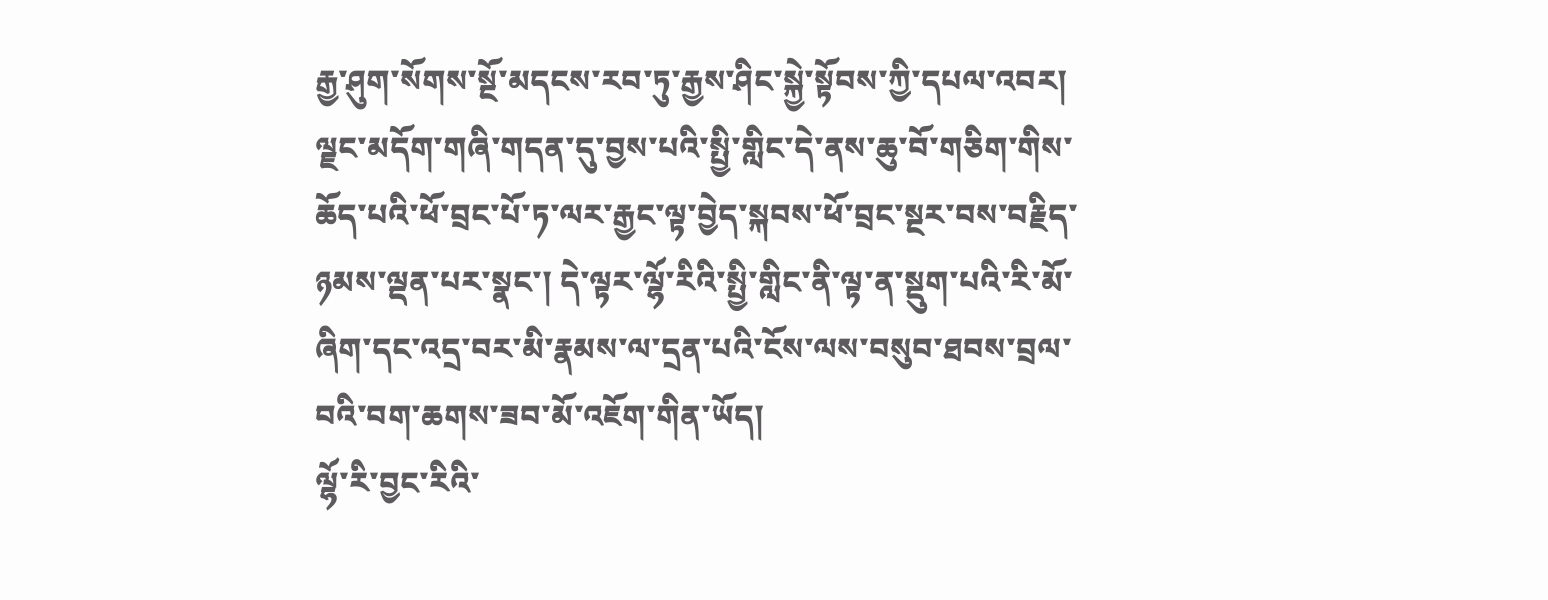རྒྱ་ཤུག་སོགས་སྔོ་མདངས་རབ་ཏུ་རྒྱས་ཤིང་སྐྱེ་སྟོབས་ཀྱི་དཔལ་འབར། ལྗང་མདོག་གཞི་གདན་དུ་བྱས་པའི་སྤྱི་གླིང་དེ་ནས་ཆུ་བོ་གཅིག་གིས་ཆོད་པའི་ཕོ་བྲང་པོ་ཏ་ལར་རྒྱང་ལྟ་བྱེད་སྐབས་ཕོ་བྲང་སྔར་བས་བརྗིད་ཉམས་ལྡན་པར་སྣང་། དེ་ལྟར་ལྷོ་རིའི་སྤྱི་གླིང་ནི་ལྟ་ན་སྡུག་པའི་རི་མོ་ཞིག་དང་འདྲ་བར་མི་རྣམས་ལ་དྲན་པའི་ངོས་ལས་བསུབ་ཐབས་བྲལ་བའི་བག་ཆགས་ཟབ་མོ་འཇོག་གིན་ཡོད།
ལྷོ་རི་བྱང་རིའི་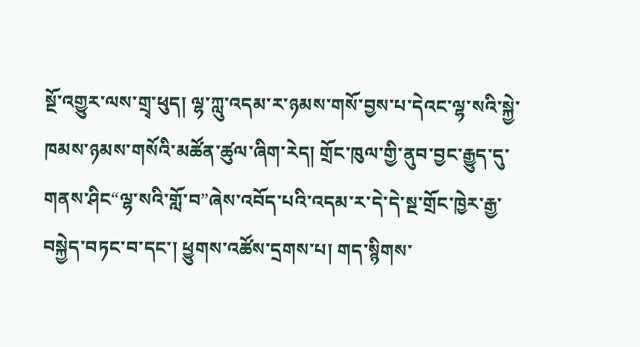སྔོ་འགྱུར་ལས་གྲྭ་ཕུད། ལྷ་ཀླུ་འདམ་ར་ཉམས་གསོ་བྱས་པ་དེའང་ལྷ་སའི་སྐྱེ་ཁམས་ཉམས་གསོའི་མཚོན་ཚུལ་ཞིག་རེད། གྲོང་ཁུལ་གྱི་ནུབ་བྱང་རྒྱུད་དུ་གནས་ཤིང“ལྷ་སའི་གློ་བ”ཞེས་འབོད་པའི་འདམ་ར་དེ་དེ་སྔ་གྲོང་ཁྱེར་རྒྱ་བསྐྱེད་བཏང་བ་དང་། ཕྱུགས་འཚོས་དྲགས་པ། གད་སྙིགས་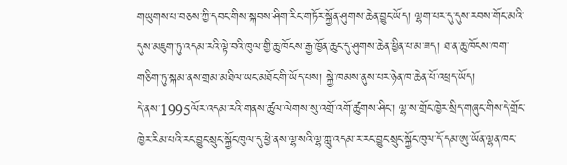གཡུགས་པ་བཅས་ཀྱི་དབང་གིས་སྐབས་ཤིག་རིང་གཏོར་སྐྱོན་ཤུགས་ཆེན་བྱུང་ཡོད། ལྷག་པར་དུ་དུས་རབས་གོང་མའི་དུས་མཇུག་ཏུ་འདམ་རའི་ལྟེ་བའི་ཁུལ་གྱི་ཆུ་ཁོངས་རྒྱ་ཁྱོན་ཆུང་དུ་ཤུགས་ཆེན་ཕྱིན་པ་མ་ཟད། ཐ་ན་ཆུ་ཁོངས་ཁག་གཅིག་ཏུ་སྐམ་ནས་གྲམ་མཐིལ་ཡང་མཐོང་གི་ཡོད་པས། སྐྱེ་ཁམས་ནུས་པར་ཉེན་ཁ་ཆེན་པོ་འཕྲད་ཡོད།
དེ་ནས་1995ལོར་འདམ་རའི་གནས་ཚུལ་ལེགས་སུ་འགྲོ་འགོ་ཚུགས་ཤིང་། ལྷ་ས་གྲོང་ཁྱེར་སྲིད་གཞུང་གིས་དེ་གྲོང་ཁྱེར་རིམ་པའི་རང་བྱུང་སྲུང་སྐྱོང་ཁུལ་དུ་ཕྱེ་ནས་ལྷ་སའི་ལྷ་ཀླུ་འདམ་ར་རང་བྱུང་སྲུང་སྐྱོང་ཁུལ་དོ་དམ་ཨུ་ཡོན་ལྷན་ཁང་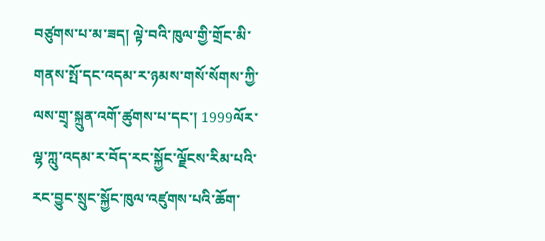བཙུགས་པ་མ་ཟད། ལྟེ་བའི་ཁུལ་གྱི་གྲོང་མི་གནས་སྤོ་དང་འདམ་ར་ཉམས་གསོ་སོགས་ཀྱི་ལས་གྲྭ་སྐྲུན་འགོ་ཚུགས་པ་དང་། 1999ལོར་ལྷ་ཀླུ་འདམ་ར་བོད་རང་སྐྱོང་ལྗོངས་རིམ་པའི་རང་བྱུང་སྲུང་སྐྱོང་ཁུལ་འཛུགས་པའི་ཆོག་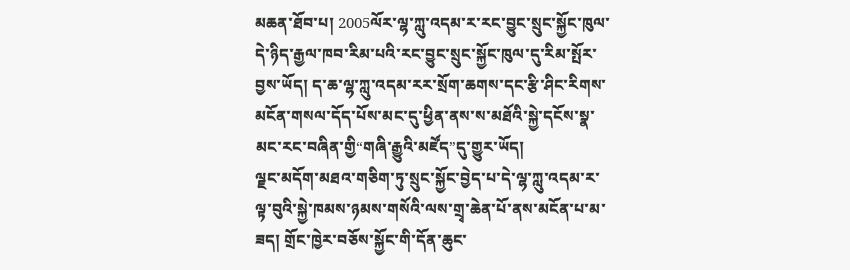མཆན་ཐོབ་པ། 2005ལོར་ལྷ་ཀླུ་འདམ་ར་རང་བྱུང་སྲུང་སྐྱོང་ཁུལ་དེ་ཉིད་རྒྱལ་ཁབ་རིམ་པའི་རང་བྱུང་སྲུང་སྐྱོང་ཁུལ་དུ་རིམ་སྤོར་བྱས་ཡོད། ད་ཆ་ལྷ་ཀླུ་འདམ་རར་སྲོག་ཆགས་དང་རྩི་ཤིང་རིགས་མངོན་གསལ་དོད་པོས་མང་དུ་ཕྱིན་ནས་ས་མཐོའི་སྐྱེ་དངོས་སྣ་མང་རང་བཞིན་གྱི“གཞི་རྒྱུའི་མཛོད”དུ་གྱུར་ཡོད།
ལྗང་མདོག་མཐའ་གཅིག་ཏུ་སྲུང་སྐྱོང་བྱེད་པ་དེ་ལྷ་ཀླུ་འདམ་ར་ལྟ་བུའི་སྐྱེ་ཁམས་ཉམས་གསོའི་ལས་གྲྭ་ཆེན་པོ་ནས་མངོན་པ་མ་ཟད། གྲོང་ཁྱེར་བཅོས་སྐྱོང་གི་དོན་ཆུང་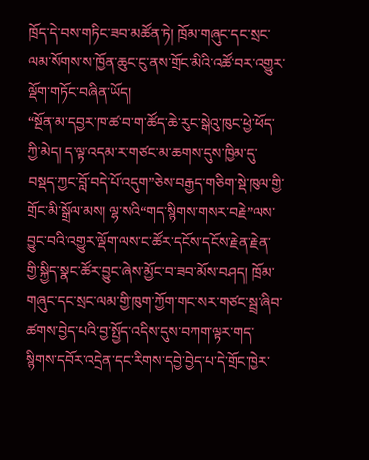ཁྲོད་དེ་བས་གཏིང་ཟབ་མཚོན་ཏེ། ཁྲོམ་གཞུང་དང་སྲང་ལམ་སོགས་ས་ཁྱོན་ཆུང་ངུ་ནས་གྲོང་མིའི་འཚོ་བར་འགྱུར་ལྡོག་གཏོང་བཞིན་ཡོད།
“སྔོན་མ་དབྱར་ཁ་ཚ་བ་ག་ཚོད་ཆེ་རུང་སྒེའུ་ཁུང་ཕྱེ་ཕོད་ཀྱི་མེད། ད་ལྟ་འདམ་ར་གཙང་མ་ཆགས་དུས་ཁྱིམ་དུ་བསྡད་ཀྱང་བློ་བདེ་པོ་འདུག”ཅེས་བརྒྱད་གཅིག་སྡེ་ཁུལ་གྱི་གྲོང་མི་སྒྲོལ་མས། ལྷ་སའི“གད་སྙིགས་གསར་བརྗེ”ལས་བྱུང་བའི་འགྱུར་ལྡོག་ལས་ང་ཚོར་དངོས་དངོས་རྗེན་རྗེན་གྱི་སྐྱིད་སྣང་ཚོར་བྱུང་ཞེས་མྱོང་བ་ཟབ་མོས་བཤད། ཁྲོམ་གཞུང་དང་སྲང་ལམ་གྱི་ཁུག་ཀྱོག་གང་སར་གཙང་སྦྲ་ཞིབ་ཚགས་བྱེད་པའི་བྱ་སྤྱོད་འདིས་དུས་བཀག་ལྟར་གད་སྙིགས་དབོར་འདྲེན་དང་རིགས་དབྱེ་བྱེད་པ་དེ་གྲོང་ཁྱེར་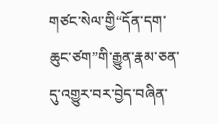གཙང་སེལ་གྱི“དོན་དག་ཆུང་ཙག”གི་རྒྱུན་རྣམ་ཅན་དུ་འགྱུར་བར་བྱེད་བཞིན་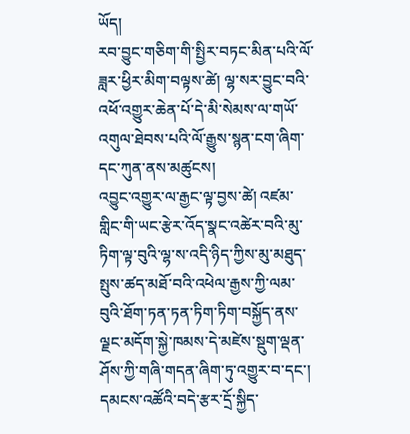ཡོད།
རབ་བྱུང་གཅིག་གི་སྤྱིར་བཏང་མིན་པའི་ལོ་ཟླར་ཕྱིར་མིག་བལྟས་ཚེ། ལྷ་སར་བྱུང་བའི་འཕོ་འགྱུར་ཆེན་པོ་དེ་མི་སེམས་ལ་གཡོ་འགུལ་ཐེབས་པའི་ལོ་རྒྱུས་སྙན་ངག་ཞིག་དང་ཀུན་ནས་མཚུངས།
འབྱུང་འགྱུར་ལ་རྒྱང་ལྟ་བྱས་ཚེ། འཛམ་གླིང་གི་ཡང་རྩེར་འོད་སྣང་འཚེར་བའི་མུ་ཏིག་ལྟ་བུའི་ལྷ་ས་འདི་ཉིད་ཀྱིས་མུ་མཐུད་སྤུས་ཚད་མཐོ་བའི་འཕེལ་རྒྱས་ཀྱི་ལམ་བུའི་ཐོག་ཏན་ཏན་ཏིག་ཏིག་བསྐྱོད་ནས་ལྗང་མདོག་སྐྱེ་ཁམས་དེ་མཛེས་སྡུག་ལྡན་ཤོས་ཀྱི་གཞི་གདན་ཞིག་ཏུ་འགྱུར་བ་དང་། དམངས་འཚོའི་བདེ་རྩར་དྲོ་སྐྱིད་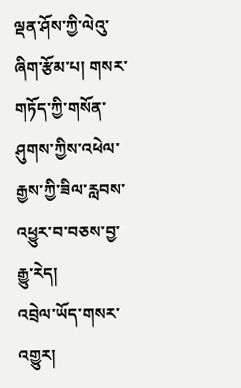ལྡན་ཤོས་ཀྱི་ལེའུ་ཞིག་རྩོམ་པ། གསར་གཏོད་ཀྱི་གསོན་ཤུགས་ཀྱིས་འཕེལ་རྒྱས་ཀྱི་ཟིལ་རླབས་འཕྱུར་བ་བཅས་བྱ་རྒྱུ་རེད།
འབྲེལ་ཡོད་གསར་འགྱུར།